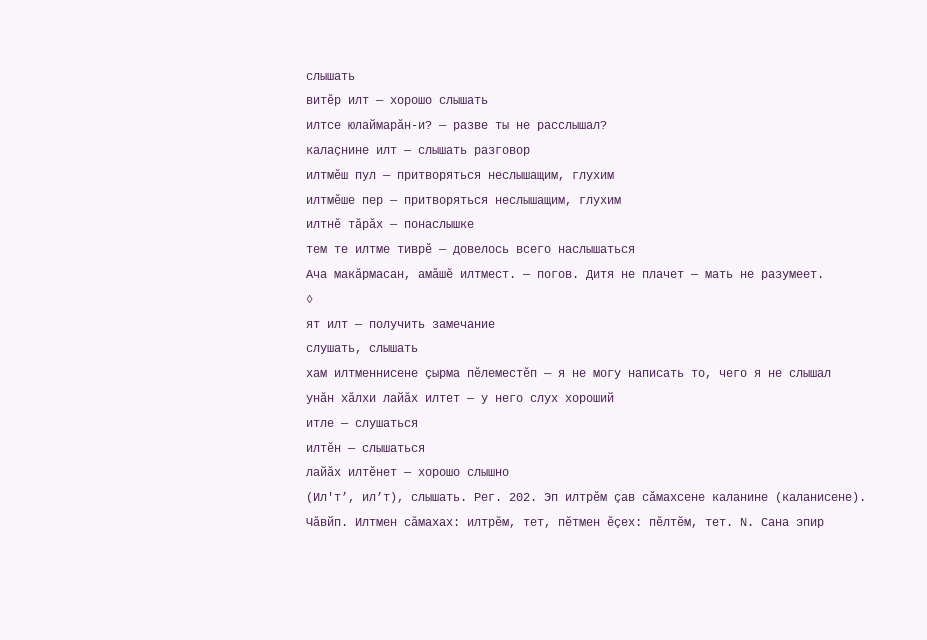слышать
витĕр илт — хорошо слышать
илтсе юлаймарăн-и? — разве ты не расслышал?
калаçнине илт — слышать разговор
илтмĕш пул — притворяться неслышащим, глухим
илтмĕше пер — притворяться неслышащим, глухим
илтнĕ тăрăх — понаслышке
тем те илтме тиврĕ — довелось всего наслышаться
Ача макăрмасан, амăшĕ илтмест. — погов. Дитя не плачет — мать не разумеет.
◊
ят илт — получить замечание
слушать, слышать
хам илтменнисене çырма пĕлеместĕп — я не могу написать то, чего я не слышал
унăн хăлхи лайăх илтет — у него слух хороший
итле — слушаться
илтĕн — слышаться
лайăх илтĕнет — хорошо слышно
(Ил'т’, ил’т), слышать. Рег. 202. Эп илтрĕм çав сăмахсене каланине (каланисене). Чăвйп. Илтмен сăмахах: илтрĕм, тет, пĕтмен ĕçех: пĕлтĕм, тет. N. Сана эпир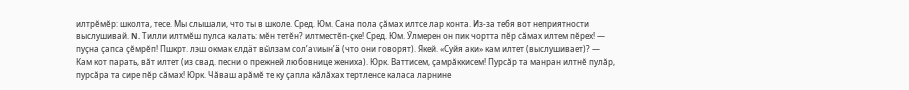илтрĕмĕр: школта, тесе. Мы слышали, что ты в школе. Сред. Юм. Сана пола çăмах илтсе лар конта. Из-за тебя вот неприятности выслушивай. N. Тилли илтмĕш пулса калать: мĕн тетĕн? илтместĕп-çке! Сред. Юм. Ӳлмерен он пик чортта пĕр сăмах илтем пĕрех! — пуçна çапса çĕмрĕп! Пшкрт. лэш окмак єлдäт вы̆лзам сол’аνиын’ä (что они говорят). Якей. «Суйя аки» кам илтет (выслушивает)? — Кам кот парать, вăт илтет (из свад. песни о прежней любовнице жениха). Юрк. Ваттисем, çамрăккисем! Пурсăр та манран илтнĕ пулăр, пурсăра та сире пĕр сăмах! Юрк. Чăваш арăмĕ те ку çапла кăлăхах тертленсе каласа ларнине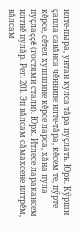илте-пыра, унтан кулса тăра пуçлать. Юрк. Кӳрши çапла савăнса чĕннипе илте-тăра, кĕсем те, пӳрте кĕрсе, сĕтел хушшине кĕрсе ларса, хăна пула пуçлаççĕ (гостями стали). Юрк. Итлесе ларакансем илтнĕ пулăр. Рег. 201. Эп вăлсам сăмахсене илтрĕм, вăлсам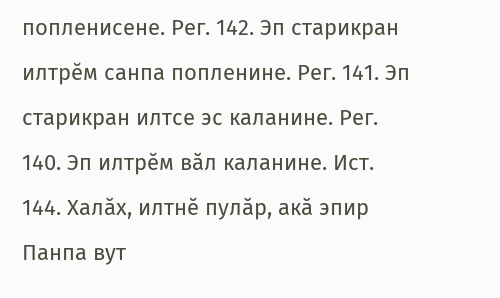попленисене. Рег. 142. Эп старикран илтрĕм санпа попленине. Рег. 141. Эп старикран илтсе эс каланине. Рег. 140. Эп илтрĕм вăл каланине. Ист. 144. Халăх, илтнĕ пулăр, акă эпир Панпа вут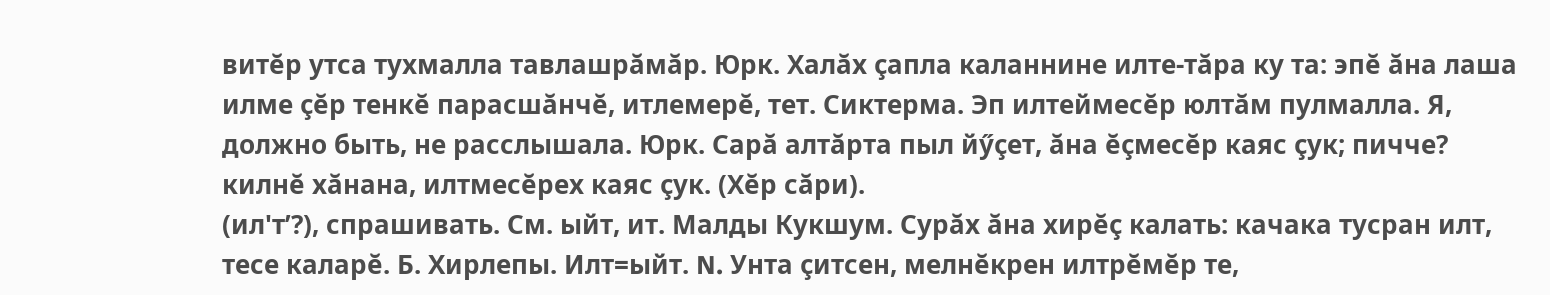витĕр утса тухмалла тавлашрăмăр. Юрк. Халăх çапла каланнине илте-тăра ку та: эпĕ ăна лаша илме çĕр тенкĕ парасшăнчĕ, итлемерĕ, тет. Сиктерма. Эп илтеймесĕр юлтăм пулмалла. Я, должно быть, не расслышала. Юрк. Сарă алтăрта пыл йӳçет, ăна ĕçмесĕр каяс çук; пичче? килнĕ хăнана, илтмесĕрех каяс çук. (Хĕр сăри).
(ил'т’?), спрашивать. См. ыйт, ит. Малды Кукшум. Сурăх ăна хирĕç калать: качака тусран илт, тесе каларĕ. Б. Хирлепы. Илт=ыйт. N. Унта çитсен, мелнĕкрен илтрĕмĕр те,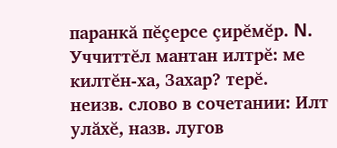паранкă пĕçерсе çирĕмĕр. N. Уччиттĕл мантан илтрĕ: ме килтĕн-ха, Захар? терĕ.
неизв. слово в сочетании: Илт улăхĕ, назв. лугов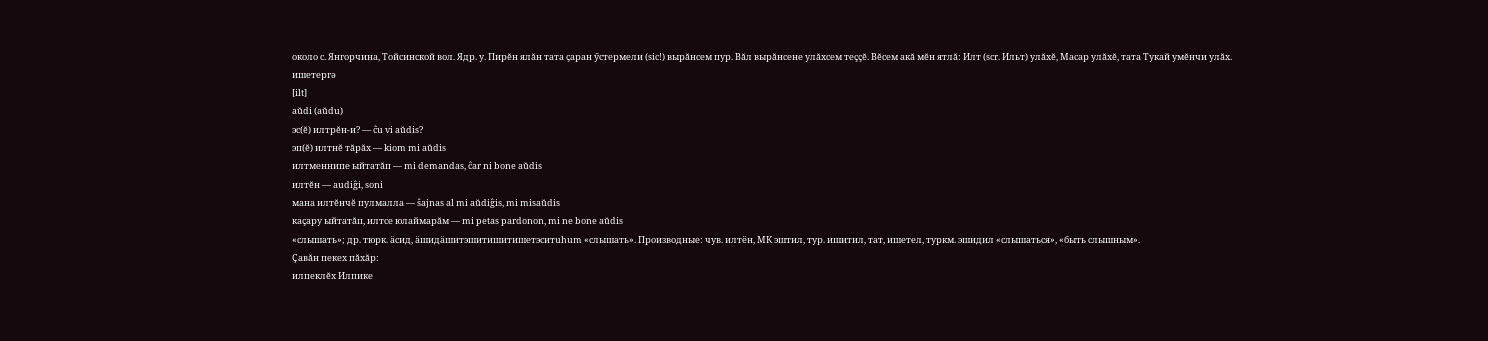около с. Янгорчина, Тойсинской вол. Ядр. у. Пирĕн ялăн тата çаран ӳстермели (siс!) вырăнсем пур. Вăл вырăнсене улăхсем теççĕ. Вĕсем акă мĕн ятлă: Илт (scr. Ильт) улăхĕ, Масар улăхĕ, тата Тукай умĕнчи улăх.
ишетергә
[ilt]
aŭdi (aŭdu)
эс(ĕ) илтрĕн-и? — ĉu vi aŭdis?
эп(ĕ) илтнĕ тăрăх — kiom mi aŭdis
илтменнипе ыйтатăп — mi demandas, ĉar ni bone aŭdis
илтĕн — audiĝi, soni
мана илтĕнчĕ пулмалла — ŝajnas al mi aŭdiĝis, mi misaŭdis
каçару ыйтатăп, илтсе юлаймарăм — mi petas pardonon, mi ne bone aŭdis
«слышать»; др. тюрк. ӓсид, ӓшидӓшитэшитишитишетэситuhum «слышать». Производные: чув. илтён, МК эштил, тур. ишитил, тат, ишетел, туркм. эшидил «слышаться», «быть слышным».
Çавăн пекех пăхăр:
илпеклĕх Илпике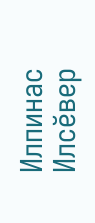Илпинас Илсĕвер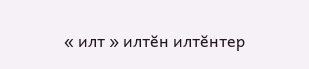« илт » илтĕн илтĕнтер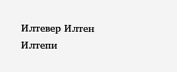Илтевер Илтен Илтепи